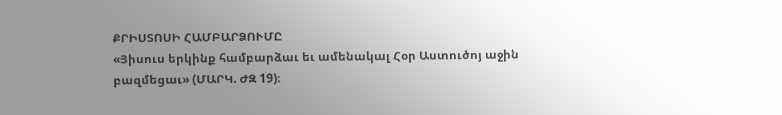ՔՐԻՍՏՈՍԻ ՀԱՄԲԱՐՁՈՒՄԸ
«Յիսուս երկինք համբարձաւ եւ ամենակալ Հօր Աստուծոյ աջին բազմեցաւ» (ՄԱՐԿ. ԺԶ 19)։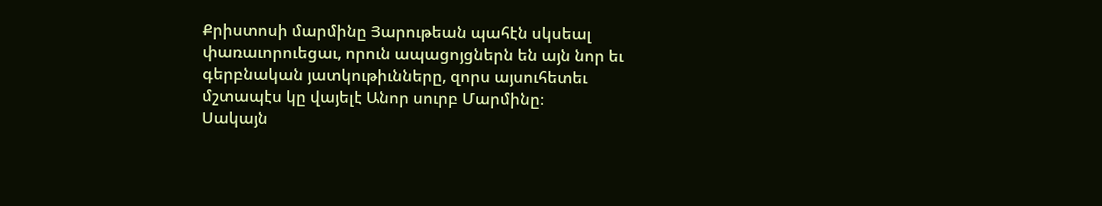Քրիստոսի մարմինը Յարութեան պահէն սկսեալ փառաւորուեցաւ, որուն ապացոյցներն են այն նոր եւ գերբնական յատկութիւնները, զորս այսուհետեւ մշտապէս կը վայելէ Անոր սուրբ Մարմինը։
Սակայն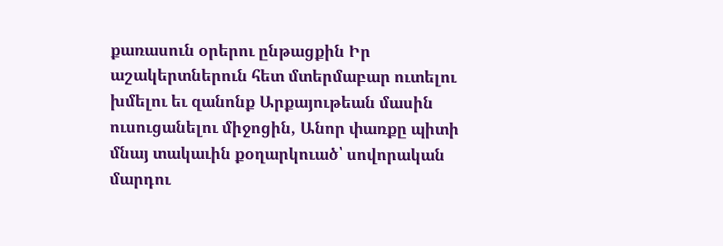քառասուն օրերու ընթացքին Իր աշակերտներուն հետ մտերմաբար ուտելու խմելու եւ զանոնք Արքայութեան մասին ուսուցանելու միջոցին, Անոր փառքը պիտի մնայ տակաւին քօղարկուած՝ սովորական մարդու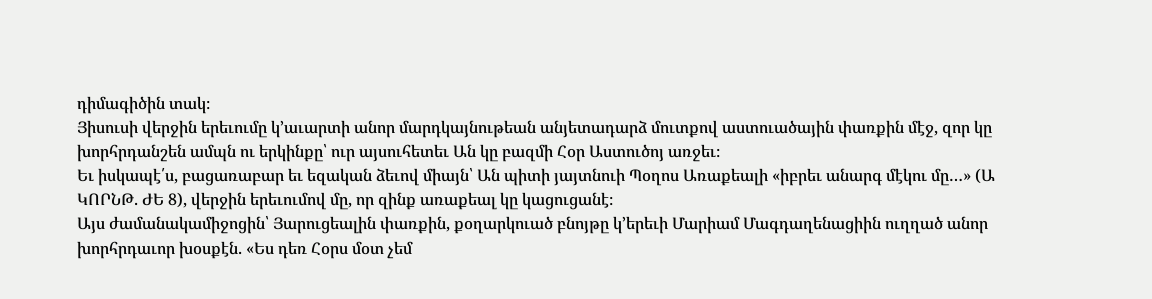դիմագիծին տակ։
Յիսուսի վերջին երեւումը կ՚աւարտի անոր մարդկայնութեան անյետադարձ մուտքով աստուածային փառքին մէջ, զոր կը խորհրդանշեն ամպն ու երկինքը՝ ուր այսուհետեւ Ան կը բազմի Հօր Աստուծոյ առջեւ։
Եւ իսկապէ՛ս, բացառաբար եւ եզական ձեւով միայն՝ Ան պիտի յայտնուի Պօղոս Առաքեալի «իբրեւ անարգ մէկու մը…» (Ա ԿՈՐՆԹ. ԺԵ 8), վերջին երեւումով մը, որ զինք առաքեալ կը կացուցանէ։
Այս ժամանակամիջոցին՝ Յարուցեալին փառքին, քօղարկուած բնոյթը կ՚երեւի Մարիամ Մագդաղենացիին ուղղած անոր խորհրդաւոր խօսքէն. «Ես դեռ Հօրս մօտ չեմ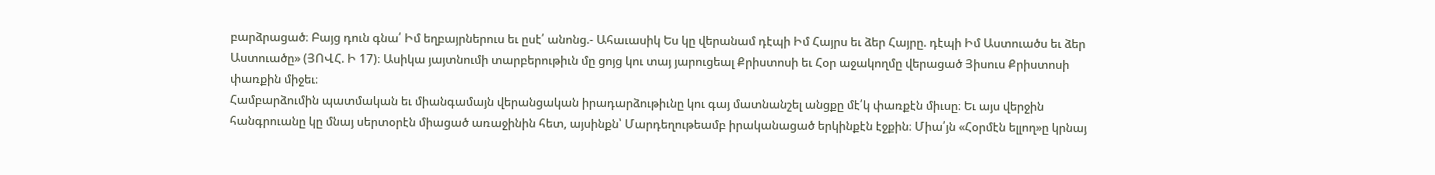բարձրացած։ Բայց դուն գնա՛ Իմ եղբայրներուս եւ ըսէ՛ անոնց.- Ահաւասիկ Ես կը վերանամ դէպի Իմ Հայրս եւ ձեր Հայրը. դէպի Իմ Աստուածս եւ ձեր Աստուածը» (ՅՈՎՀ. Ի 17)։ Ասիկա յայտնումի տարբերութիւն մը ցոյց կու տայ յարուցեալ Քրիստոսի եւ Հօր աջակողմը վերացած Յիսուս Քրիստոսի փառքին միջեւ։
Համբարձումին պատմական եւ միանգամայն վերանցական իրադարձութիւնը կու գայ մատնանշել անցքը մէ՛կ փառքէն միւսը։ Եւ այս վերջին հանգրուանը կը մնայ սերտօրէն միացած առաջինին հետ, այսինքն՝ Մարդեղութեամբ իրականացած երկինքէն էջքին։ Միա՛յն «Հօրմէն ելլող»ը կրնայ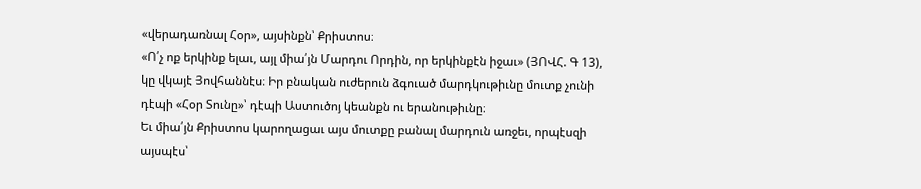«վերադառնալ Հօր», այսինքն՝ Քրիստոս։
«Ո՛չ ոք երկինք ելաւ, այլ միա՛յն Մարդու Որդին, որ երկինքէն իջաւ» (ՅՈՎՀ. Գ 13), կը վկայէ Յովհաննէս։ Իր բնական ուժերուն ձգուած մարդկութիւնը մուտք չունի դէպի «Հօր Տունը»՝ դէպի Աստուծոյ կեանքն ու երանութիւնը։
Եւ միա՛յն Քրիստոս կարողացաւ այս մուտքը բանալ մարդուն առջեւ, որպէսզի այսպէս՝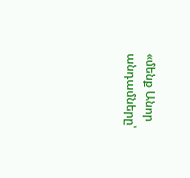«մենք Անոր անդամները՝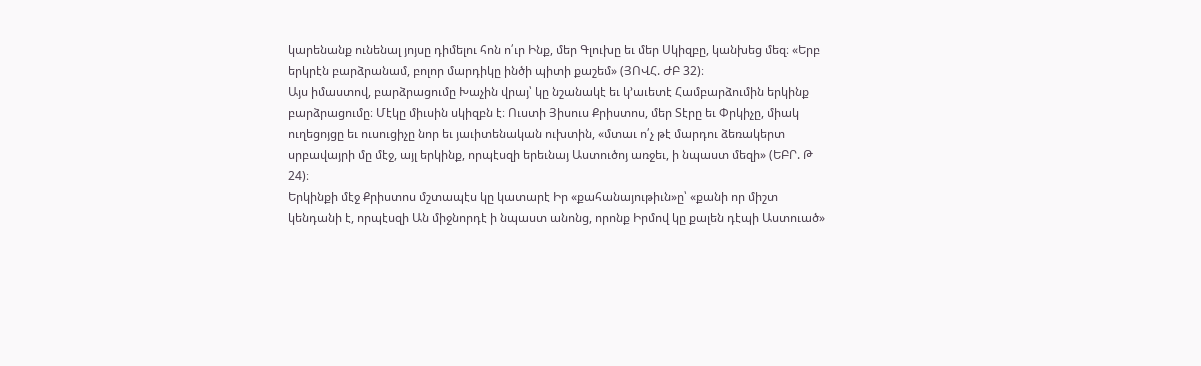կարենանք ունենալ յոյսը դիմելու հոն ո՛ւր Ինք, մեր Գլուխը եւ մեր Սկիզբը, կանխեց մեզ։ «Երբ երկրէն բարձրանամ, բոլոր մարդիկը ինծի պիտի քաշեմ» (ՅՈՎՀ. ԺԲ 32)։
Այս իմաստով, բարձրացումը Խաչին վրայ՝ կը նշանակէ եւ կ՚աւետէ Համբարձումին երկինք բարձրացումը։ Մէկը միւսին սկիզբն է։ Ուստի Յիսուս Քրիստոս, մեր Տէրը եւ Փրկիչը, միակ ուղեցոյցը եւ ուսուցիչը նոր եւ յաւիտենական ուխտին, «մտաւ ո՛չ թէ մարդու ձեռակերտ սրբավայրի մը մէջ, այլ երկինք, որպէսզի երեւնայ Աստուծոյ առջեւ, ի նպաստ մեզի» (ԵԲՐ. Թ 24)։
Երկինքի մէջ Քրիստոս մշտապէս կը կատարէ Իր «քահանայութիւն»ը՝ «քանի որ միշտ կենդանի է, որպէսզի Ան միջնորդէ ի նպաստ անոնց, որոնք Իրմով կը քալեն դէպի Աստուած»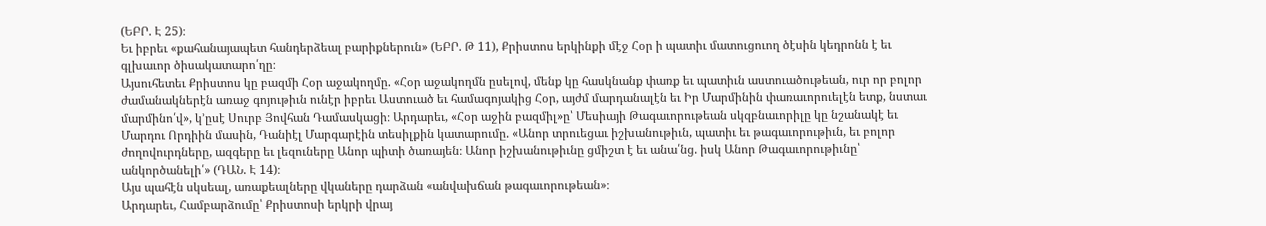(ԵԲՐ. Է 25)։
Եւ իբրեւ «քահանայապետ հանդերձեալ բարիքներուն» (ԵԲՐ. Թ 11), Քրիստոս երկինքի մէջ Հօր ի պատիւ մատուցուող ծէսին կեդրոնն է եւ գլխաւոր ծիսակատարո՛ղը։
Այսուհետեւ Քրիստոս կը բազմի Հօր աջակողմը. «Հօր աջակողմն ըսելով, մենք կը հասկնանք փառք եւ պատիւն աստուածութեան, ուր որ բոլոր ժամանակներէն առաջ գոյութիւն ունէր իբրեւ Աստուած եւ համագոյակից Հօր, այժմ մարդանալէն եւ Իր Մարմինին փառաւորուելէն ետք, նստաւ մարմինո՛վ», կ՚ըսէ Սուրբ Յովհան Դամասկացի։ Արդարեւ, «Հօր աջին բազմիլ»ը՝ Մեսիայի Թագաւորութեան սկզբնաւորիլը կը նշանակէ եւ Մարդու Որդիին մասին, Դանիէլ Մարգարէին տեսիլքին կատարումը. «Անոր տրուեցաւ իշխանութիւն, պատիւ եւ թագաւորութիւն, եւ բոլոր ժողովուրդները, ազգերը եւ լեզուները Անոր պիտի ծառայեն։ Անոր իշխանութիւնը ցմիշտ է եւ անա՛նց. իսկ Անոր Թագաւորութիւնը՝ անկործանելի՛» (ԴԱՆ. Է 14)։
Այս պահէն սկսեալ, առաքեալները վկաները դարձան «անվախճան թագաւորութեան»։
Արդարեւ, Համբարձումը՝ Քրիստոսի երկրի վրայ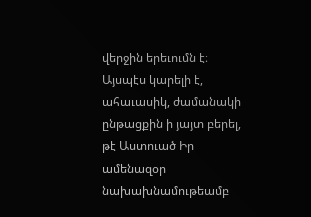վերջին երեւումն է։
Այսպէս կարելի է, ահաւասիկ, ժամանակի ընթացքին ի յայտ բերել, թէ Աստուած Իր ամենազօր նախախնամութեամբ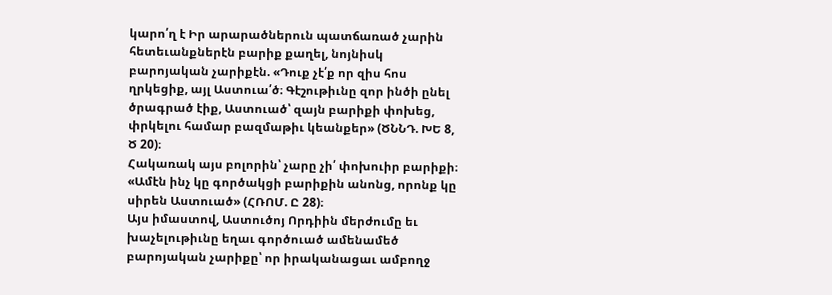կարո՛ղ է Իր արարածներուն պատճառած չարին հետեւանքներէն բարիք քաղել, նոյնիսկ բարոյական չարիքէն. «Դուք չէ՛ք որ զիս հոս ղրկեցիք, այլ Աստուա՛ծ։ Գէշութիւնը զոր ինծի ընել ծրագրած էիք, Աստուած՝ զայն բարիքի փոխեց, փրկելու համար բազմաթիւ կեանքեր» (ԾՆՆԴ. ԽԵ 8, Ծ 20)։
Հակառակ այս բոլորին՝ չարը չի՛ փոխուիր բարիքի։ «Ամէն ինչ կը գործակցի բարիքին անոնց, որոնք կը սիրեն Աստուած» (ՀՌՈՄ. Ը 28)։
Այս իմաստով, Աստուծոյ Որդիին մերժումը եւ խաչելութիւնը եղաւ գործուած ամենամեծ բարոյական չարիքը՝ որ իրականացաւ ամբողջ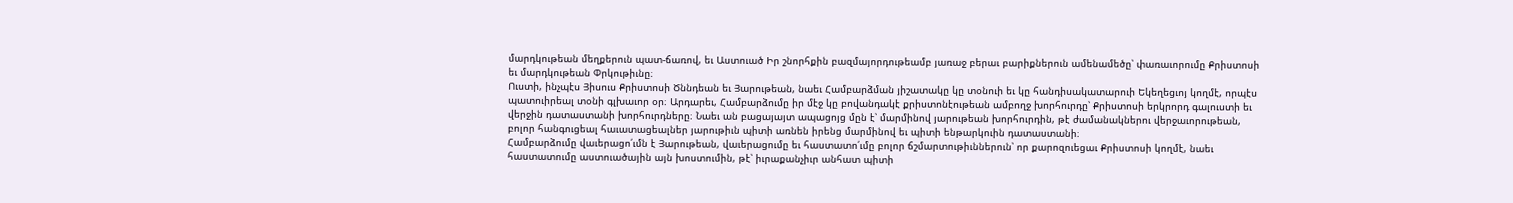մարդկութեան մեղքերուն պատ-ճառով, եւ Աստուած Իր շնորհքին բազմայորդութեամբ յառաջ բերաւ բարիքներուն ամենամեծը՝ փառաւորումը Քրիստոսի եւ մարդկութեան Փրկութիւնը։
Ուստի, ինչպէս Յիսուս Քրիստոսի Ծննդեան եւ Յարութեան, նաեւ Համբարձման յիշատակը կը տօնուի եւ կը հանդիսակատարուի Եկեղեցւոյ կողմէ, որպէս պատուիրեալ տօնի գլխաւոր օր։ Արդարեւ, Համբարձումը իր մէջ կը բովանդակէ քրիստոնէութեան ամբողջ խորհուրդը՝ Քրիստոսի երկրորդ գալուստի եւ վերջին դատաստանի խորհուրդները։ Նաեւ ան բացայայտ ապացոյց մըն է՝ մարմինով յարութեան խորհուրդին, թէ ժամանակներու վերջաւորութեան, բոլոր հանգուցեալ հաւատացեալներ յարութիւն պիտի առնեն իրենց մարմինով եւ պիտի ենթարկուին դատաստանի։
Համբարձումը վաւերացո՛ւմն է Յարութեան, վաւերացումը եւ հաստատո՛ւմը բոլոր ճշմարտութիւններուն՝ որ քարոզուեցաւ Քրիստոսի կողմէ, նաեւ հաստատումը աստուածային այն խոստումին, թէ՝ իւրաքանչիւր անհատ պիտի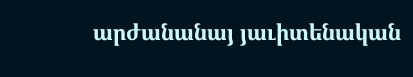արժանանայ յաւիտենական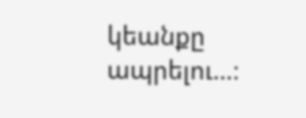կեանքը ապրելու…։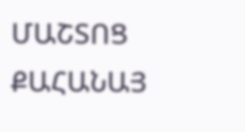ՄԱՇՏՈՑ ՔԱՀԱՆԱՅ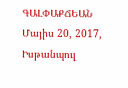ԳԱԼՓԱՔՃԵԱՆ
Մայիս 20, 2017, Իսթանպուլ